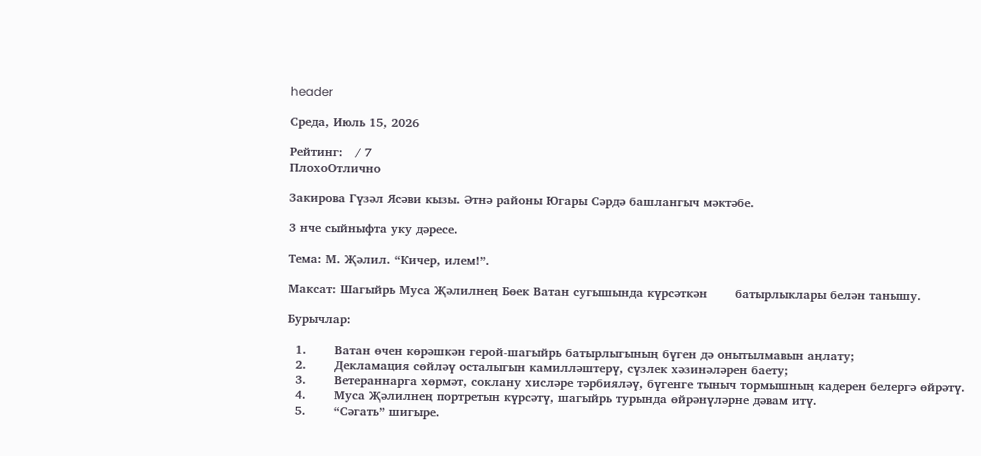header

Среда, Июль 15, 2026

Рейтинг:   / 7
ПлохоОтлично

Закирова Гүзәл Ясәви кызы. Әтнә районы Югары Сәрдә башлангыч мәктәбе.

3 нче сыйныфта уку дәресе.

Тема: М. Җәлил. “Кичер, илем!”.

Максат: Шагыйрь Муса Җәлилнең Бөек Ватан сугышында күрсәткән       батырлыклары белән танышу.

Бурычлар:

  1.       Ватан өчен көрәшкән герой-шагыйрь батырлыгының бүген дә онытылмавын аңлату;
  2.       Декламация сөйләү осталыгын камилләштерү, сүзлек хәзинәләрен баету;
  3.       Ветераннарга хөрмәт, соклану хисләре тәрбияләү, бүгенге тыныч тормышның кадерен белергә өйрәтү.
  4.       Муса Җәлилнең портретын күрсәтү, шагыйрь турында өйрәнүләрне дәвам итү.
  5.       “Сәгать” шигыре.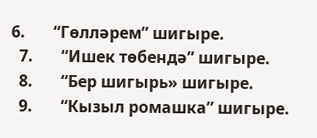6.       “Гөлләрем” шигыре.
  7.       “Ишек төбендә” шигыре.
  8.       “Бер шигырь» шигыре.
  9.       “Кызыл ромашка” шигыре.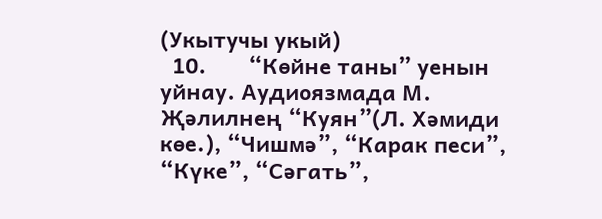(Укытучы укый)
  10.       “Көйне таны” уенын уйнау. Аудиоязмада М. Җәлилнең “Куян”(Л. Хәмиди көе.), “Чишмә”, “Карак песи”, “Күке”, “Сәгать”,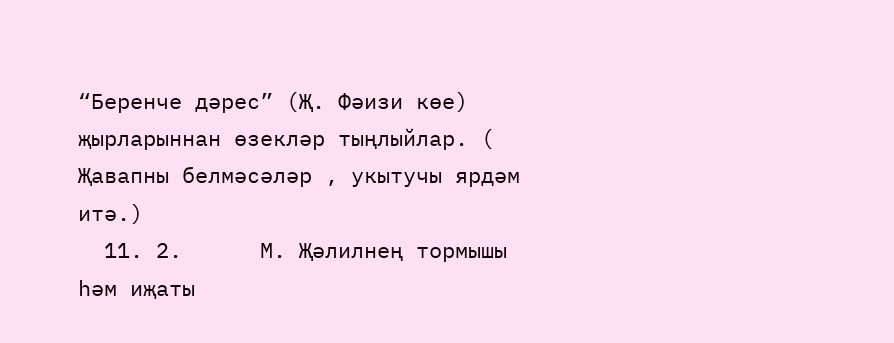“Беренче дәрес” (Җ. Фәизи көе) җырларыннан өзекләр тыңлыйлар. ( Җавапны белмәсәләр , укытучы ярдәм итә.)
  11. 2.      М. Җәлилнең тормышы һәм иҗаты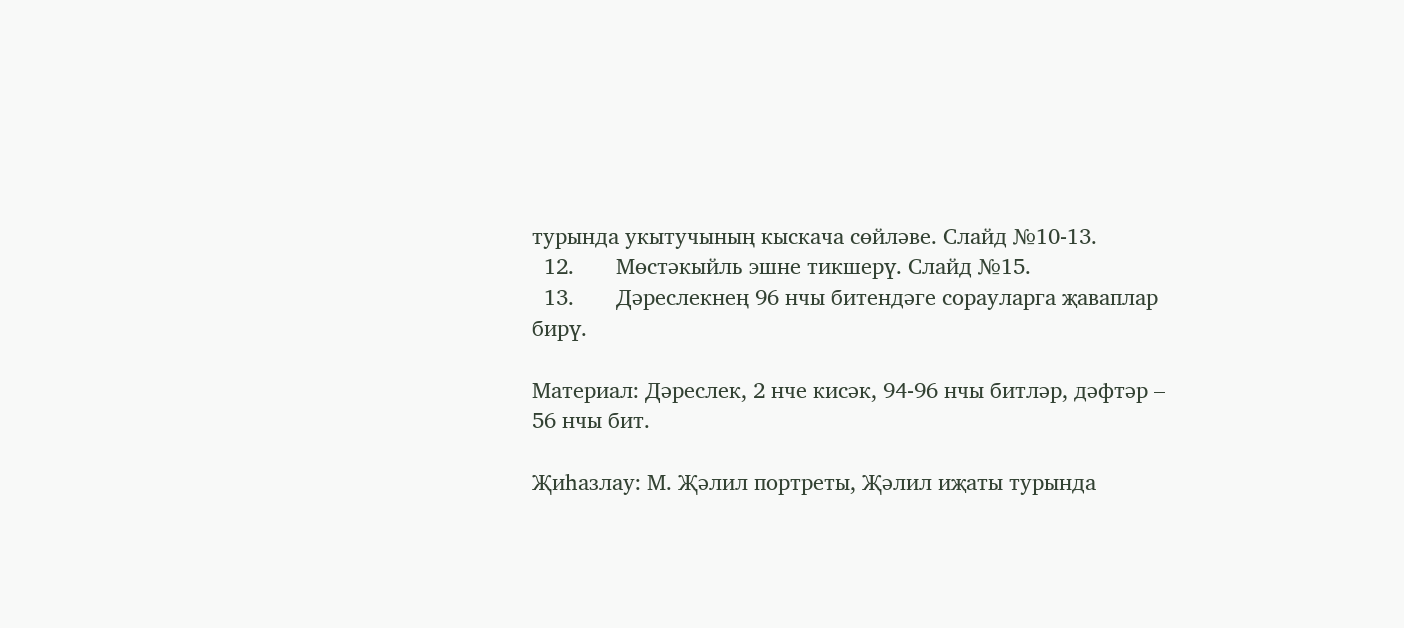турында укытучының кыскача сөйләве. Слайд №10-13.
  12.       Мөстәкыйль эшне тикшерү. Слайд №15.
  13.       Дәреслекнең 96 нчы битендәге сорауларга җаваплар бирү.

Материал: Дәреслек, 2 нче кисәк, 94-96 нчы битләр, дәфтәр – 56 нчы бит.

Җиһазлау: М. Җәлил портреты, Җәлил иҗаты турында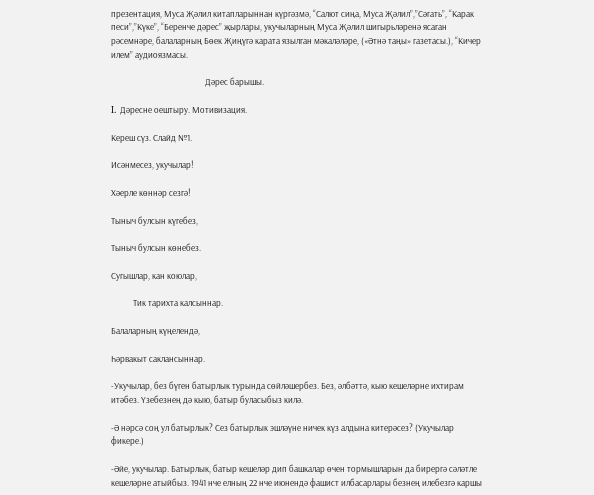презентация, Муса Җәлил китапларыннан күргәзмә, “Салют сиңа, Муса Җәлил”,”Сәгать”, “Карак песи”,”Күке”, “Беренче дәрес” җырлары, укучыларның Муса Җәлил шигырьләренә ясаган рәсемнәре, балаларның Бөек Җиңүгә карата язылган мәкаләләре, («Әтнә таңы» газетасы.), “Кичер илем” аудиоязмасы.

                                               Дәрес барышы.

I. Дәресне оештыру. Мотивизация.

Кереш сүз. Слайд №1.

Исәнмесез, укучылар!

Хәерле көннәр сезгә!

Тыныч булсын күгебез,

Тыныч булсын көнебез.

Сугышлар, кан коюлар,

           Тик тарихта калсыннар.

Балаларның күңелендә,

Һәрвакыт саклансыннар.

-Укучылар, без бүген батырлык турында сөйләшербез. Без, әлбәттә, кыю кешеләрне ихтирам итәбез. Үзебезнең дә кыю, батыр буласыбыз килә.

-Ә нәрсә соң ул батырлык? Сез батырлык эшләүне ничек күз алдына китерәсез? (Укучылар фикере.)

-Әйе, укучылар. Батырлык, батыр кешеләр дип башкалар өчен тормышларын да бирергә сәләтле кешеләрне атыйбыз. 1941 нче елның 22 нче июнендә фашист илбасарлары безнең илебезгә каршы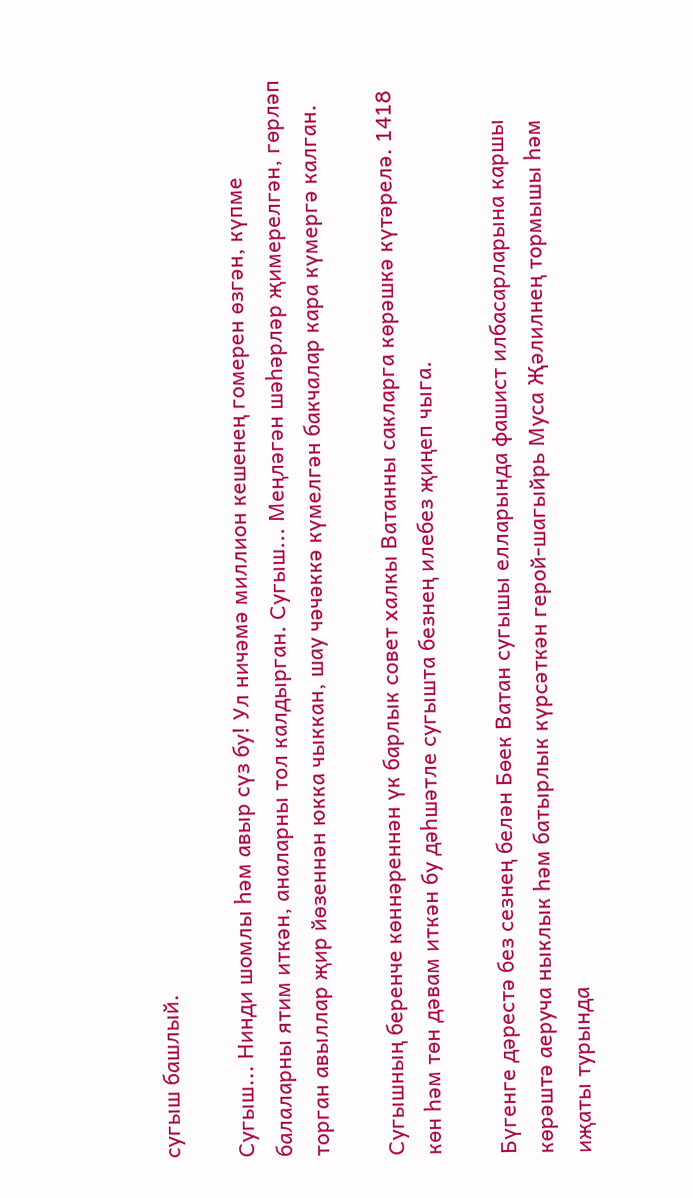сугыш башлый.

Сугыш... Нинди шомлы һәм авыр сүз бу! Ул ничәмә миллион кешенең гомерен өзгән, күпме балаларны ятим иткән, аналарны тол калдырган. Сугыш... Меңләгән шәһәрләр җимерелгән, гөрләп торган авыллар җир йөзеннән юкка чыккан, шау чәчәккә күмелгән бакчалар кара күмергә калган.

Сугышның беренче көннәреннән үк барлык совет халкы Ватанны сакларга көрәшкә күтәрелә. 1418 көн һәм төн дәвам иткән бу дәһшәтле сугышта безнең илебез җиңеп чыга.

Бүгенге дәрестә без сезнең белән Бөек Ватан сугышы елларында фашист илбасарларына каршы көрәштә аеруча ныклык һәм батырлык күрсәткән герой-шагыйрь Муса Җәлилнең тормышы һәм иҗаты турында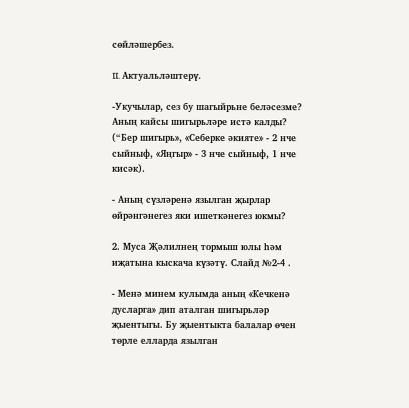сөйләшербез.

II. Актуальләштерү.

-Укучылар, сез бу шагыйрьне беләсезме? Аның кайсы шигырьләре истә калды? (“Бер шигырь», «Себерке әкияте» - 2 нче сыйныф, «Яңгыр» - 3 нче сыйныф, 1 нче кисәк).

- Аның сүзләренә язылган җырлар өйрәнгәнегез яки ишеткәнегез юкмы?

2. Муса Җәлилнең тормыш юлы һәм иҗатына кыскача күзәтү. Слайд №2-4 .

- Менә минем кулымда аның «Кечкенә дусларга» дип аталган шигырьләр җыентыгы. Бу җыентыкта балалар өчен төрле елларда язылган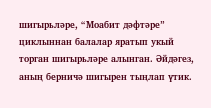шигырьләре, “Моабит дәфтәре” циклыннан балалар яратып укый торган шигырьләре алынган. Әйдәгез, аның берничә шигырен тыңлап үтик.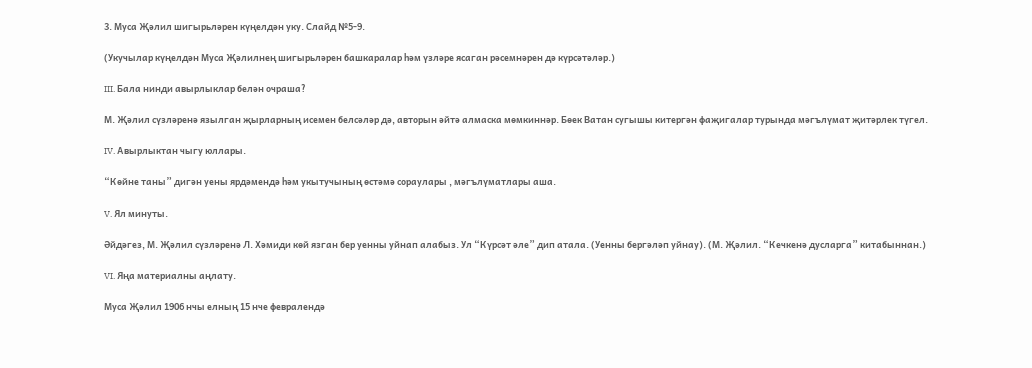3. Муса Җәлил шигырьләрен күңелдән уку. Слайд №5-9.

(Укучылар күңелдән Муса Җәлилнең шигырьләрен башкаралар һәм үзләре ясаган рәсемнәрен дә күрсәтәләр.)

III. Бала нинди авырлыклар белән очраша?

М. Җәлил сүзләренә язылган җырларның исемен белсәләр дә, авторын әйтә алмаска мөмкиннәр. Бөек Ватан сугышы китергән фаҗигалар турында мәгълүмат җитәрлек түгел.

IV. Авырлыктан чыгу юллары.

“Көйне таны” дигән уены ярдәмендә һәм укытучының өстәмә сораулары , мәгълүматлары аша.

V. Ял минуты.

Әйдәгез, М. Җәлил сүзләренә Л. Хәмиди көй язган бер уенны уйнап алабыз. Ул “Күрсәт әле” дип атала. (Уенны бергәләп уйнау). (М. Җәлил. “Кечкенә дусларга” китабыннан.)

VI. Яңа материалны аңлату.

Муса Җәлил 1906 нчы елның 15 нче февралендә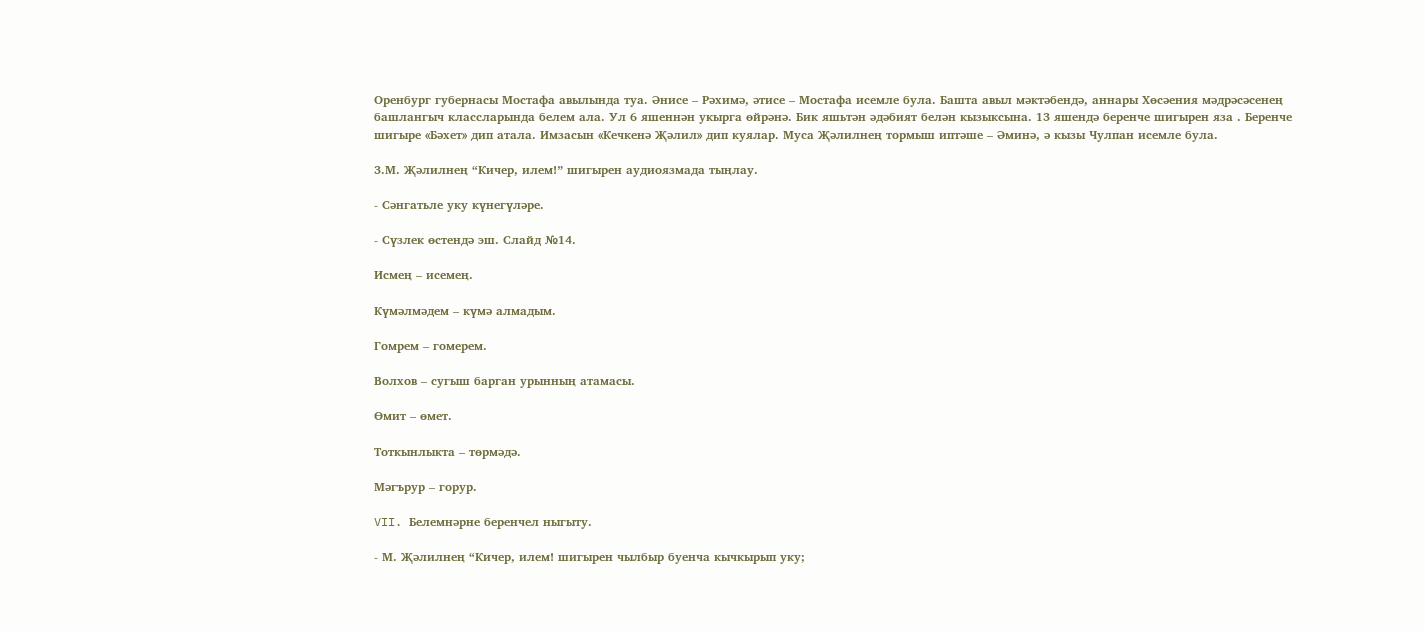Оренбург губернасы Мостафа авылында туа. Әнисе – Рәхимә, әтисе – Мостафа исемле була. Башта авыл мәктәбендә, аннары Хөсәения мәдрәсәсенең башлангыч классларында белем ала. Ул 6 яшеннән укырга өйрәнә. Бик яшьтән әдәбият белән кызыксына. 13 яшендә беренче шигырен яза . Беренче шигыре «Бәхет» дип атала. Имзасын «Кечкенә Җәлил» дип куялар. Муса Җәлилнең тормыш иптәше – Әминә, ә кызы Чулпан исемле була.

3.М. Җәлилнең “Кичер, илем!” шигырен аудиоязмада тыңлау.

- Сәнгатьле уку күнегүләре.

- Сүзлек өстендә эш. Слайд №14.

Исмең – исемең.

Күмәлмәдем – күмә алмадым.

Гомрем – гомерем.

Волхов – сугыш барган урынның атамасы.

Өмит – өмет.

Тоткынлыкта – төрмәдә.

Мәгърур – горур.

VII. Белемнәрне беренчел ныгыту.

- М. Җәлилнең “Кичер, илем! шигырен чылбыр буенча кычкырып уку;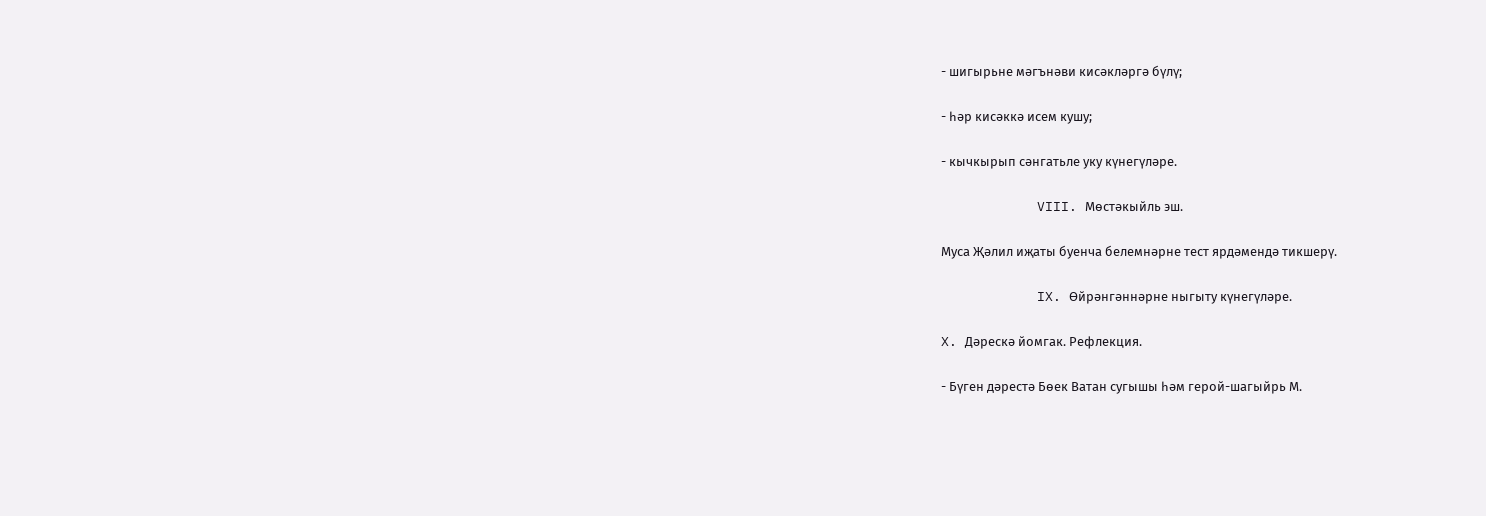- шигырьне мәгънәви кисәкләргә бүлү;

- һәр кисәккә исем кушу;

- кычкырып сәнгатьле уку күнегүләре.

            VIII. Мөстәкыйль эш.

Муса Җәлил иҗаты буенча белемнәрне тест ярдәмендә тикшерү.

            IX. Өйрәнгәннәрне ныгыту күнегүләре.

X. Дәрескә йомгак. Рефлекция.

- Бүген дәрестә Бөек Ватан сугышы һәм герой-шагыйрь М.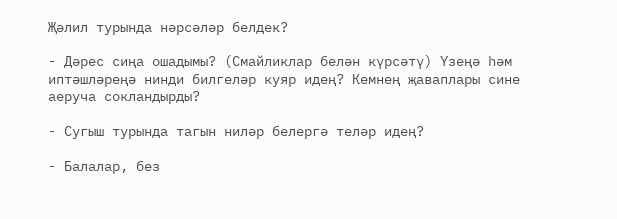Җәлил турында нәрсәләр белдек?

- Дәрес сиңа ошадымы? (Смайликлар белән күрсәтү) Үзеңә һәм иптәшләреңә нинди билгеләр куяр идең? Кемнең җаваплары сине аеруча сокландырды?

- Сугыш турында тагын ниләр белергә теләр идең?

- Балалар, без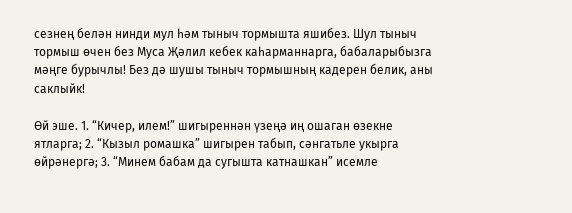сезнең белән нинди мул һәм тыныч тормышта яшибез. Шул тыныч тормыш өчен без Муса Җәлил кебек каһарманнарга, бабаларыбызга мәңге бурычлы! Без дә шушы тыныч тормышның кадерен белик, аны саклыйк!

Өй эше. 1. “Кичер, илем!” шигыреннән үзеңә иң ошаган өзекне ятларга; 2. “Кызыл ромашка” шигырен табып, сәнгатьле укырга өйрәнергә; 3. “Минем бабам да сугышта катнашкан” исемле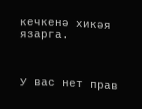кечкенә хикәя язарга.



У вас нет прав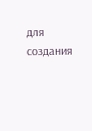для создания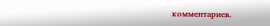комментариев.